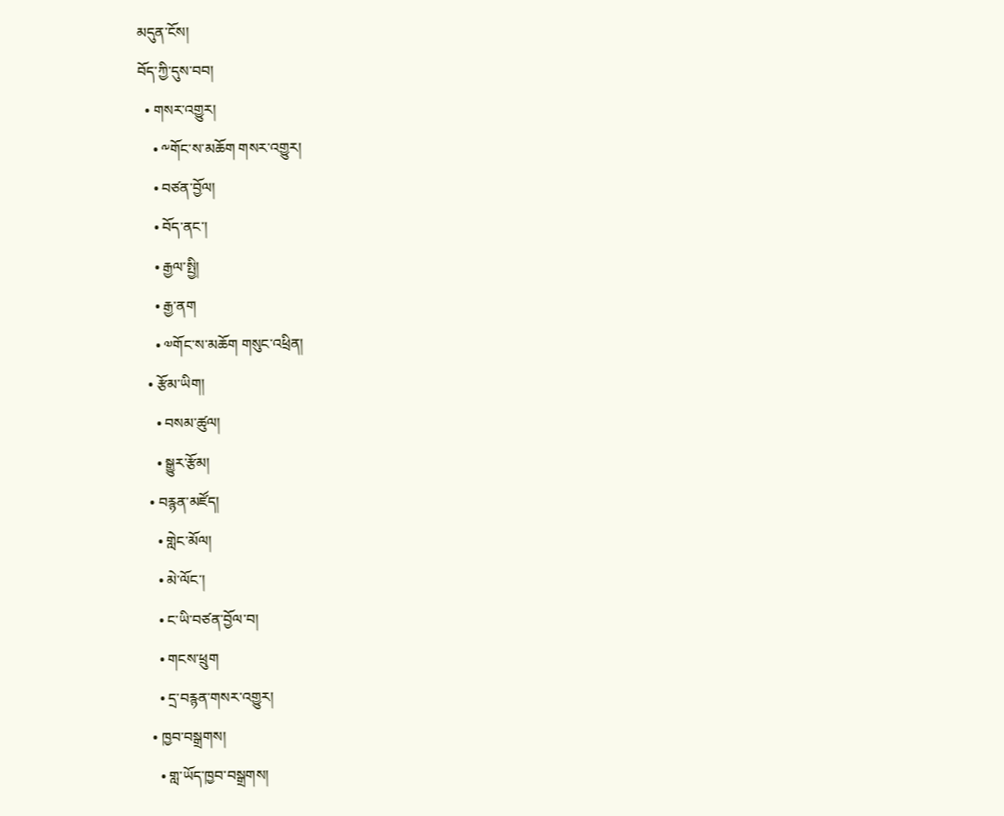མདུན་ངོས།
བོད་ཀྱི་དུས་བབ།
  • གསར་འགྱུར།
    • ༸གོང་ས་མཆོག གསར་འགྱུར།
    • བཙན་བྱོལ།
    • བོད་ནང་།
    • རྒྱལ་སྤྱི།
    • རྒྱ་ནག
    • ༧གོང་ས་མཆོག གསུང་འཕྲིན།
  • རྩོམ་ཡིག།
    • བསམ་ཚུལ།
    • སྒྱུར་རྩོམ།
  • བརྙན་མཛོད།
    • གླེང་མོལ།
    • མེ་ལོང་།
    • ང་ཡི་བཙན་བྱོལ་བ།
    • གངས་ཕྲུག
    • དྲ་བརྙན་གསར་འགྱུར།
  • ཁྱབ་བསྒྲགས།
    • གླ་ཡོད་ཁྱབ་བསྒྲགས།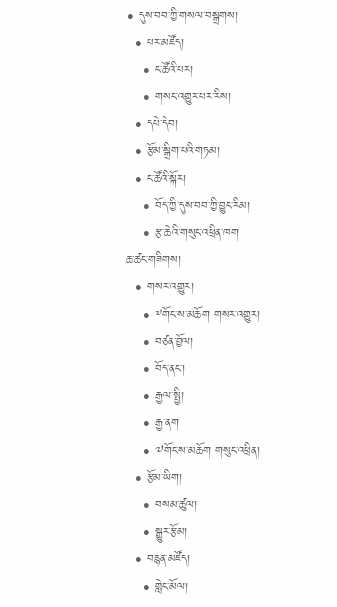• དུས་བབ་ཀྱི་གསལ་བསྒྲགས།
  • པར་མཛོད།
    • ང་ཚོའི་པར།
    • གསང་འགྱུར་པར་རིས།
  • དཔེ་དེབ།
  • རྩོམ་སྒྲིག་པའི་གཏམ།
  • ང་ཚོའི་སྐོར།
    • བོད་ཀྱི་དུས་བབ་ཀྱི་བྱུང་རིམ།
    • རྩ་ཆེའི་གསུང་འཕྲིན་ཁག
ཆ་ཚང་གཟིགས།
  • གསར་འགྱུར།
    • ༸གོང་ས་མཆོག གསར་འགྱུར།
    • བཙན་བྱོལ།
    • བོད་ནང་།
    • རྒྱལ་སྤྱི།
    • རྒྱ་ནག
    • ༧གོང་ས་མཆོག གསུང་འཕྲིན།
  • རྩོམ་ཡིག།
    • བསམ་ཚུལ།
    • སྒྱུར་རྩོམ།
  • བརྙན་མཛོད།
    • གླེང་མོལ།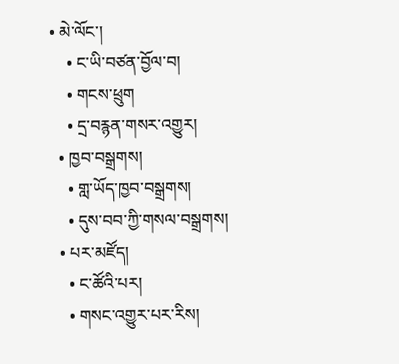• མེ་ལོང་།
    • ང་ཡི་བཙན་བྱོལ་བ།
    • གངས་ཕྲུག
    • དྲ་བརྙན་གསར་འགྱུར།
  • ཁྱབ་བསྒྲགས།
    • གླ་ཡོད་ཁྱབ་བསྒྲགས།
    • དུས་བབ་ཀྱི་གསལ་བསྒྲགས།
  • པར་མཛོད།
    • ང་ཚོའི་པར།
    • གསང་འགྱུར་པར་རིས།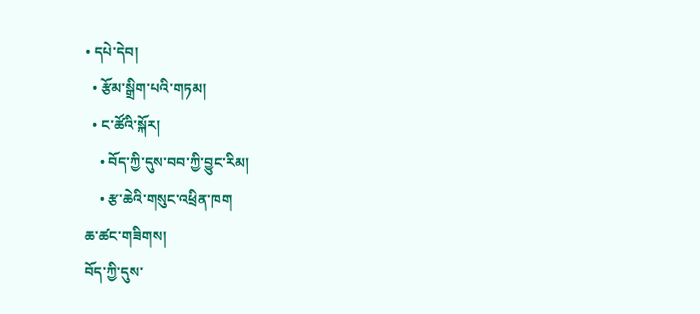• དཔེ་དེབ།
  • རྩོམ་སྒྲིག་པའི་གཏམ།
  • ང་ཚོའི་སྐོར།
    • བོད་ཀྱི་དུས་བབ་ཀྱི་བྱུང་རིམ།
    • རྩ་ཆེའི་གསུང་འཕྲིན་ཁག
ཆ་ཚང་གཟིགས།
བོད་ཀྱི་དུས་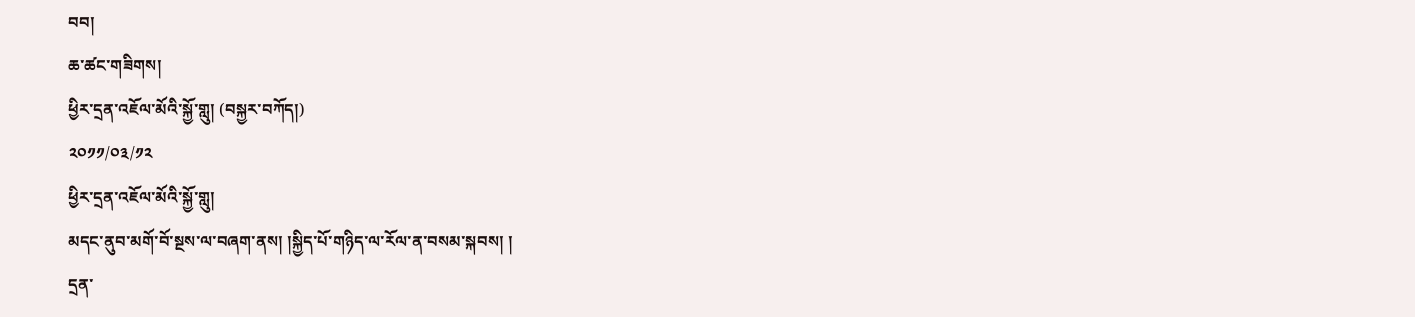བབ།
ཆ་ཚང་གཟིགས།
ཕྱིར་དྲན་འཇོལ་མོའི་སྐྱོ་གླུ། (བསྐྱར་བཀོད།)
༢༠༡༡/༠༣/༡༢
ཕྱིར་དྲན་འཇོལ་མོའི་སྐྱོ་གླུ།
མདང་ནུབ་མགོ་བོ་སྔས་ལ་བཞག་ནས། །སྐྱིད་པོ་གཉིད་ལ་རོལ་ན་བསམ་སྐབས། །
དྲན་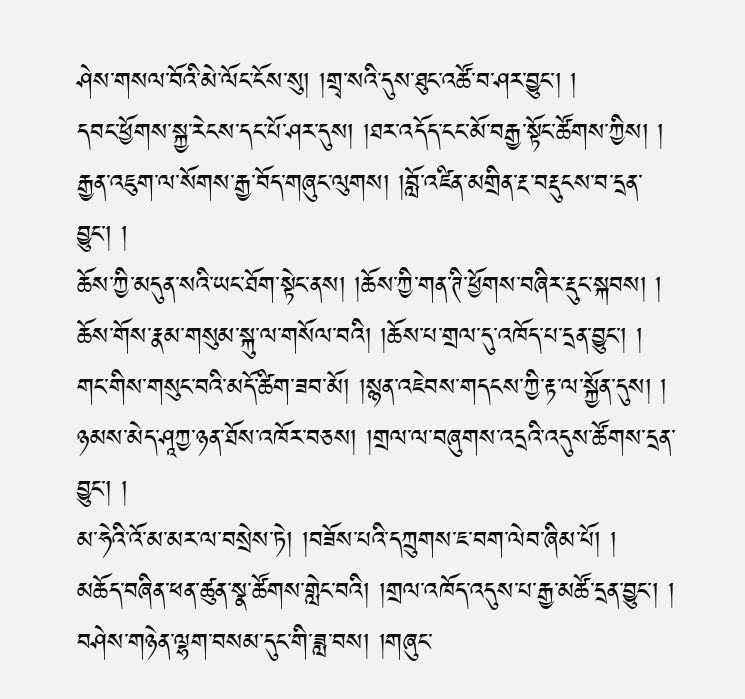ཤེས་གསལ་བོའི་མེ་ལོང་ངོས་སུ། །གྲྭ་སའི་དུས་ཐུང་འཚོ་བ་ཤར་བྱུང་། །
དབང་ཕྱོགས་སྐྱ་རེངས་དང་པོ་ཤར་དུས། །ཐར་འདོད་ངང་མོ་བརྒྱ་སྟོང་ཚོགས་ཀྱིས། །
རྒྱན་འཇུག་ལ་སོགས་རྒྱ་བོད་གཞུང་ལུགས། །བློ་འཛིན་མགྲིན་རྔ་བརྡུངས་བ་དྲན་བྱུང་། །
ཆོས་ཀྱི་མདུན་སའི་ཡང་ཐོག་སྟེང་ནས། །ཆོས་ཀྱི་གན་ཊི་ཕྱོགས་བཞིར་རྡུང་སྐབས། །
ཆོས་གོས་རྣམ་གསུམ་སྐུ་ལ་གསོལ་བའི། །ཆོས་པ་གྲལ་དུ་འཁོད་པ་དྲན་བྱུང་། །
གང་གིས་གསུང་བའི་མདོ་ཚིག་ཟབ་མོ། །སྙན་འཇེབས་གདངས་ཀྱི་རྟ་ལ་སྐྱོན་དུས། །
ཉམས་མེད་ཤཱཀྱ་ཉན་ཐོས་འཁོར་བཅས། །གྲལ་ལ་བཞུགས་འདྲའི་འདུས་ཚོགས་དྲན་བྱུང་། །
མ་ཧེའི་འོ་མ་མར་ལ་བསྲེས་ཏེ། །བཟོས་པའི་དཀྲུགས་ཇ་བག་ལེབ་ཞིམ་པོ། །
མཆོད་བཞིན་ཕན་ཚུན་སྣ་ཚོགས་གླེང་བའི། །གྲལ་འཁོད་འདུས་པ་རྒྱ་མཚོ་དྲན་བྱུང་། །
བཤེས་གཉེན་ལྷག་བསམ་དུང་གི་ཟླ་བས། །གཞུང་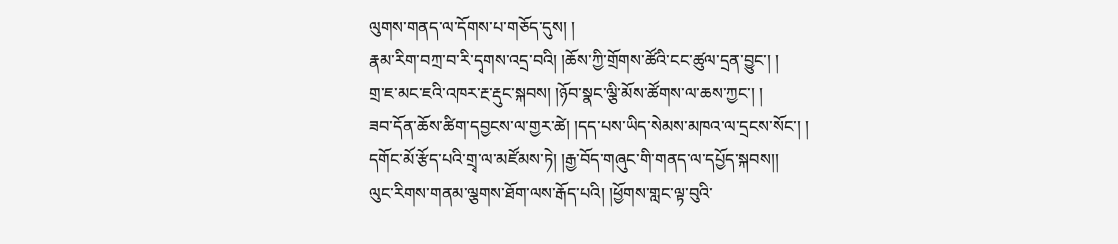ལུགས་གནད་ལ་དོགས་པ་གཅོད་དུས། །
རྣམ་རིག་བཀྲ་བ་རི་དྭགས་འདྲ་བའི། །ཆོས་ཀྱི་གྲོགས་ཚོའི་ངང་ཚུལ་དྲན་བྱུང་། །
གྲ་ཇ་མང་ཇའི་འཁར་རྔ་རྡུང་སྐབས། །ཉོབ་སྣང་ལྕི་མོས་ཚོགས་ལ་ཆས་ཀྱང་། །
ཟབ་དོན་ཆོས་ཚིག་དབྱངས་ལ་གྱར་ཚེ། །དད་པས་ཡིད་སེམས་མཁའ་ལ་དྲངས་སོང་། །
དགོང་མོ་རྩོད་པའི་གྲྭ་ལ་མཛོམས་ཏེ། །རྒྱ་བོད་གཞུང་གི་གནད་ལ་དཔྱོད་སྐབས།།
ལུང་རིགས་གནམ་ལྕགས་ཐོག་ལས་རྒོད་པའི། །ཕྱོགས་གླང་ལྟ་བུའི་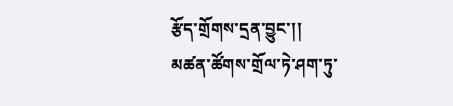རྩོད་གྲོགས་དྲན་བྱུང་།།
མཚན་ཚོགས་གྲོལ་ཏེ་ཤག་ཏུ་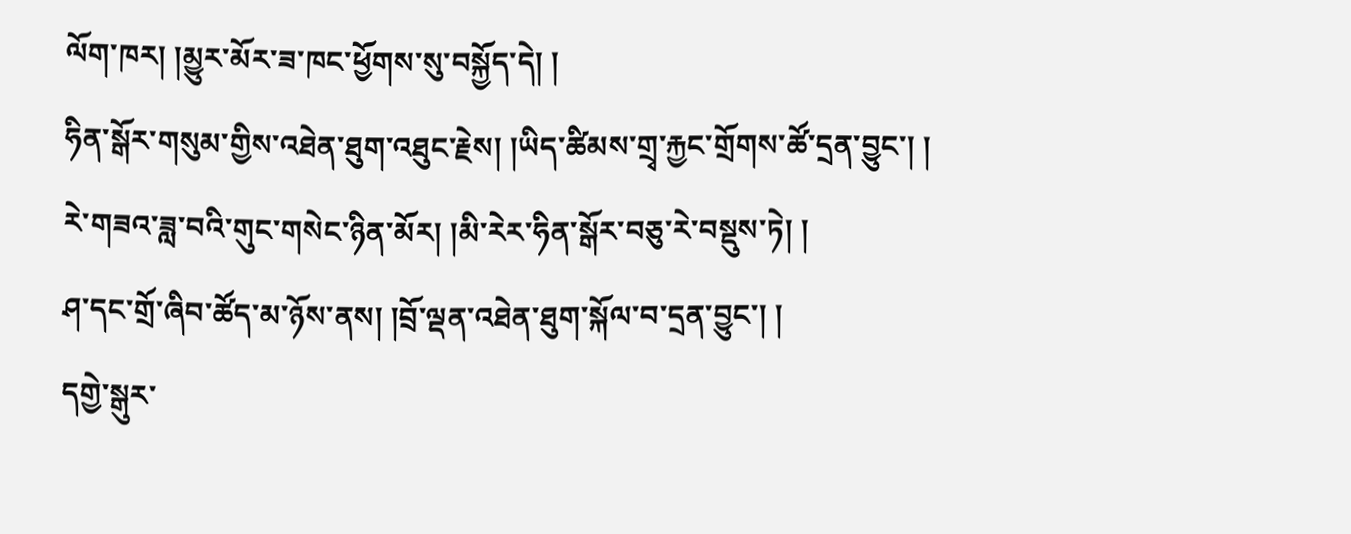ལོག་ཁར། །མྱུར་མོར་ཟ་ཁང་ཕྱོགས་སུ་བསྐྱོད་དེ། །
ཧིན་སྒོར་གསུམ་གྱིས་འཐེན་ཐུག་འཐུང་རྗེས། །ཡིད་ཚིམས་གྲྭ་རྐྱང་གྲོགས་ཚོ་དྲན་བྱུང་། །
རེ་གཟའ་ཟླ་བའི་གུང་གསེང་ཉིན་མོར། །མི་རེར་ཧིན་སྒོར་བཅུ་རེ་བསྡུས་ཏེ། །
ཤ་དང་གྲོ་ཞིབ་ཚོད་མ་ཉོས་ནས། །བྲོ་ལྡན་འཐེན་ཐུག་སྐོལ་བ་དྲན་བྱུང་། །
དགྱེ་སྒུར་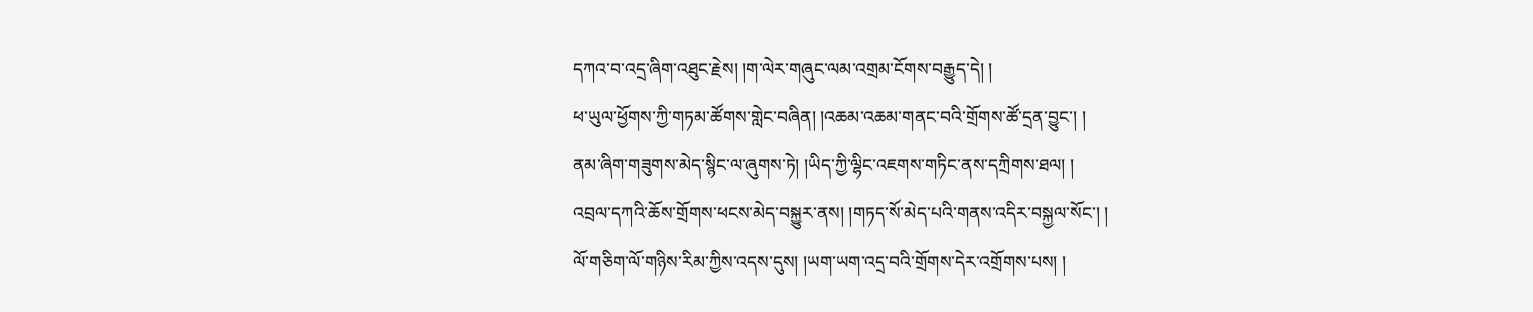དཀའ་བ་འདྲ་ཞིག་འཐུང་རྗེས། །ག་ལེར་གཞུང་ལམ་འགྲམ་ངོགས་བརྒྱུད་དེ། །
ཕ་ཡུལ་ཕྱོགས་ཀྱི་གཏམ་ཚོགས་གླེང་བཞིན། །འཆམ་འཆམ་གནང་བའི་གྲོགས་ཚོ་དྲན་བྱུང་། །
ནམ་ཞིག་གཟུགས་མེད་སྙིང་ལ་ཞུགས་ཏེ། །ཡིད་ཀྱི་ལྷིང་འཇགས་གཏིང་ནས་དཀྲིགས་ཐལ། །
འབྲལ་དཀའི་ཆོས་གྲོགས་ཕངས་མེད་བསྐྱུར་ནས། །གཏད་སོ་མེད་པའི་གནས་འདིར་བསྐྱལ་སོང་། །
ལོ་གཅིག་ལོ་གཉིས་རིམ་ཀྱིས་འདས་དུས། །ཡག་ཡག་འདྲ་བའི་གྲོགས་དེར་འགྲོགས་པས། །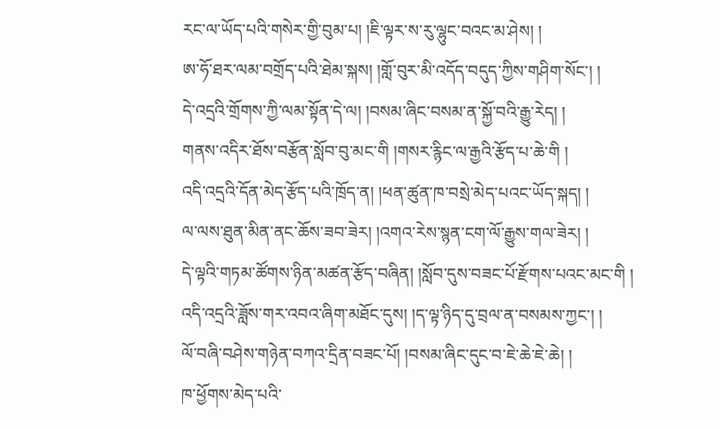རང་ལ་ཡོད་པའི་གསེར་གྱི་བུམ་པ། །ཇི་ལྟར་ས་རུ་ལྷུང་བའང་མ་ཤེས། །
ཨ་ཧོ་ཐར་ལམ་བགྲོད་པའི་ཐེམ་སྐས། །གློ་བུར་མི་འདོད་བདུད་ཀྱིས་གཤིག་སོང་། །
དེ་འདྲའི་གྲོགས་ཀྱི་ལམ་སྟོན་དེ་ལ། །བསམ་ཞིང་བསམ་ན་སྐྱོ་བའི་རྒྱུ་རེད། །
གནས་འདིར་ཐོས་བརྩོན་སློབ་བུ་མང་གི །གསར་རྙིང་ལ་རྒྱའི་རྩོད་པ་ཆེ་གི །
འདི་འདྲའི་དོན་མེད་རྩོད་པའི་ཁྲོད་ན། །ཕན་ཚུན་ཁ་བསྲེ་མེད་པའང་ཡོད་སྐད། །
ལ་ལས་ཐུན་མིན་ནང་ཆོས་ཟབ་ཟེར། །འགའ་རེས་སྙན་ངག་ལོ་རྒྱུས་གལ་ཟེར། །
དེ་ལྟའི་གཏམ་ཚོགས་ཉིན་མཚན་རྩོད་བཞིན། །སློབ་དུས་བཟང་པོ་རྫོགས་པའང་མང་གི །
འདི་འདྲའི་ཟློས་གར་འབའ་ཞིག་མཐོང་དུས། །ད་ལྟ་ཉིད་དུ་བྲལ་ན་བསམས་ཀྱང་། །
ལོ་བཞི་བཤེས་གཉེན་བཀའ་དྲིན་བཟང་པོ། །བསམ་ཞིང་དུང་བ་ཇེ་ཆེ་ཇེ་ཆེ། །
ཁ་ཕྱོགས་མེད་པའི་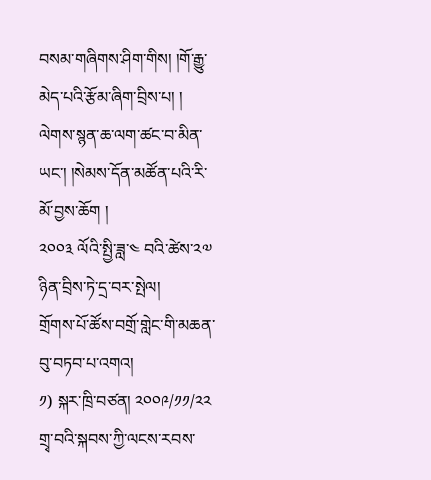བསམ་གཞིགས་ཤིག་གིས། །གོ་རྒྱུ་མེད་པའི་རྩོམ་ཞིག་བྲིས་པ། །
ལེགས་སྙན་ཆ་ལག་ཚང་བ་མིན་ཡང་། །སེམས་དོན་མཚོན་པའི་རི་མོ་བྱས་ཆོག །
༢༠༠༣ ལོའི་སྤྱི་ཟླ་༤ བའི་ཚེས་༢༧ ཉིན་བྲིས་ཏེ་དྲ་བར་སྤེལ།
གྲོགས་པོ་ཚོས་བགྲོ་གླེང་གི་མཆན་བུ་བཏབ་པ་འགའ།
༡) སྐར་ཁྲི་བཙན། ༢༠༠༩/༡༡/༢༢
གྲྭ་བའི་སྐབས་ཀྱི་ལངས་རབས་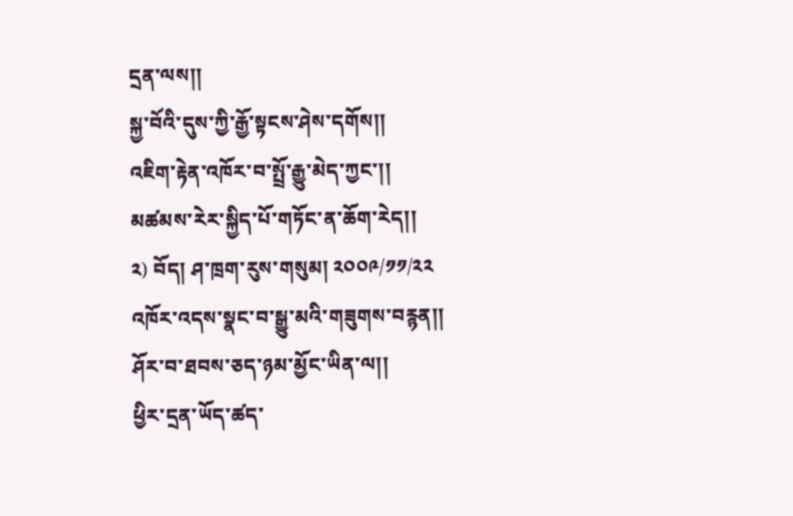དྲན་ལས།།
སྐྱ་བོའི་དུས་ཀྱི་རྒྱོ་སྟངས་ཤེས་དགོས།།
འཇིག་རྟེན་འཁོར་བ་སྤྲོ་རྒྱུ་མེད་ཀྱང་།།
མཚམས་རེར་སྐྱིད་པོ་གཏོང་ན་ཆོག་རེད།།
༢) བོད། ཤ་ཁྲག་རུས་གསུམ། ༢༠༠༩/༡༡/༢༢
འཁོར་འདས་སྣང་བ་སྒྱུ་མའི་གཟུགས་བརྙན།།
ཤོར་བ་ཐབས་ཅད་ཉམ་མྱོང་ཡིན་ལ།།
ཕྱིར་དྲན་ཡོད་ཚད་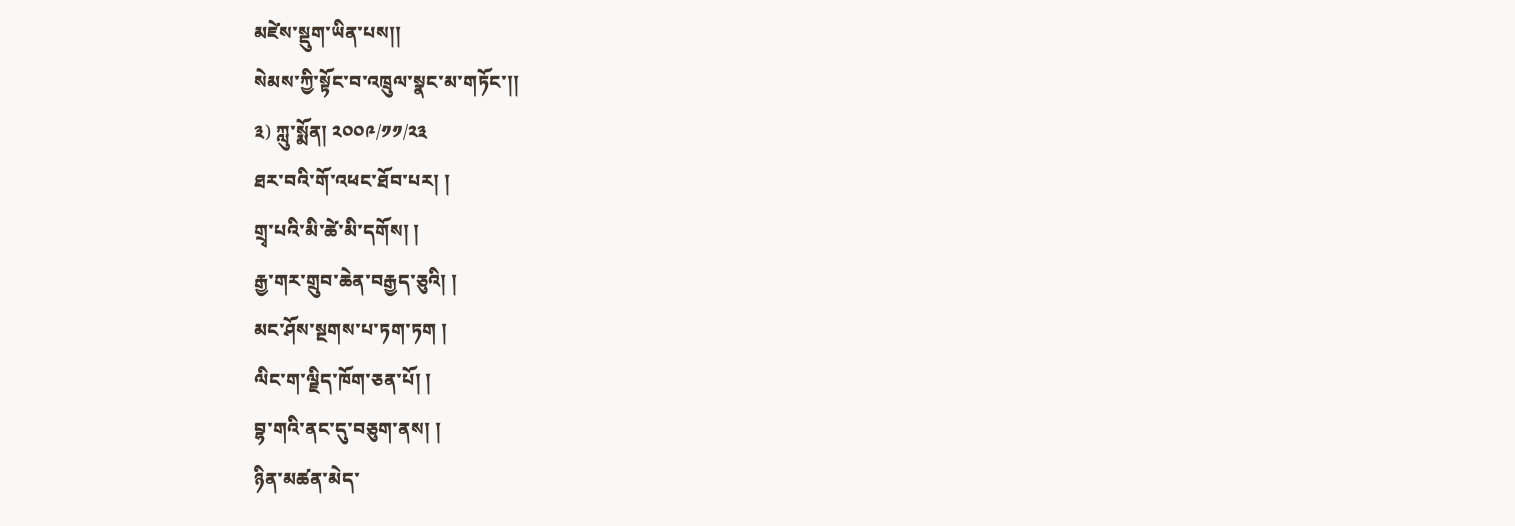མཛེས་སྡུག་ཡིན་པས།།
སེམས་ཀྱི་སྟོང་བ་འཁྲུལ་སྣང་མ་གཏོང་།།
༣) ཀླུ་སྨོན། ༢༠༠༩/༡༡/༢༣
ཐར་བའི་གོ་འཕང་ཐོབ་པར། །
གྲྭ་པའི་མི་ཚེ་མི་དགོས། །
རྒྱ་གར་གྲུབ་ཆེན་བརྒྱད་ཅུའི། །
མང་ཤོས་སྔགས་པ་ཏག་ཏག །
ལིང་ག་ལྗིད་ཁོག་ཅན་པོ། །
བྷ་གའི་ནང་དུ་བཅུག་ནས། །
ཉིན་མཚན་མེད་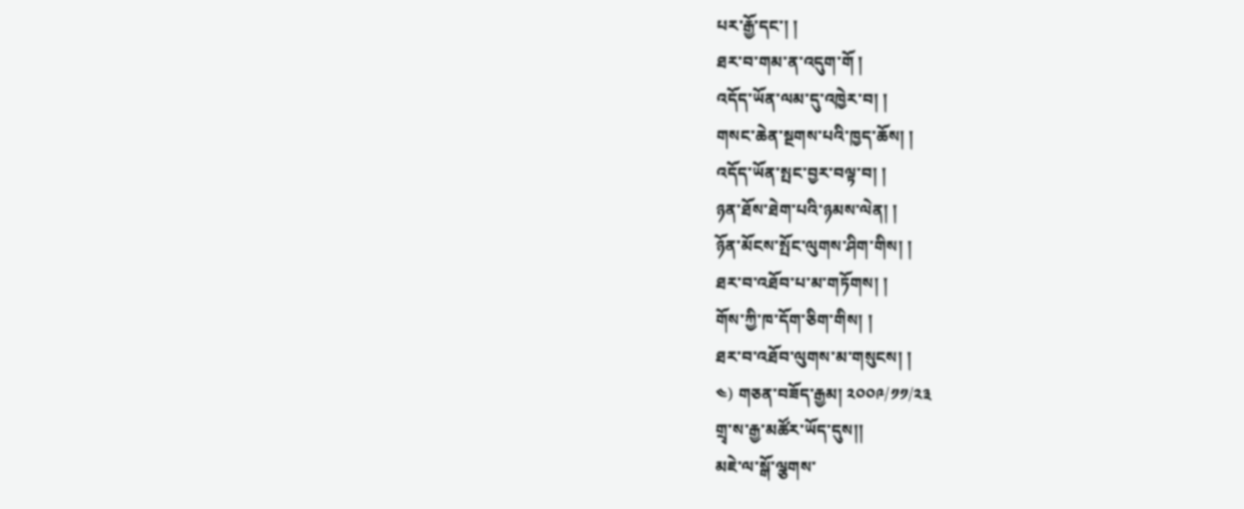པར་རྒྱོ་དང་། །
ཐར་བ་གམ་ན་འདུག་གོ །
འདོད་ཡོན་ལམ་དུ་འཁྱེར་བ། །
གསང་ཆེན་སྔགས་པའི་ཁྱད་ཆོས། །
འདོད་ཡོན་སྤང་བྱར་བལྟ་བ། །
ཉན་ཐོས་ཐེག་པའི་ཉམས་ལེན། །
ཉོན་མོངས་སྤོང་ལུགས་ཤིག་གིས། །
ཐར་བ་འཐོབ་པ་མ་གཏོགས། །
གོས་ཀྱི་ཁ་དོག་ཅིག་གིས། །
ཐར་བ་འཐོབ་ལུགས་མ་གསུངས། །
༤) གཅན་བཟོད་རྒྱམ། ༢༠༠༩/༡༡/༢༣
གྲྭ་ས་རྒྱ་མཚོར་ཡོད་དུས།།
མཇེ་ལ་སྒོ་ལྕགས་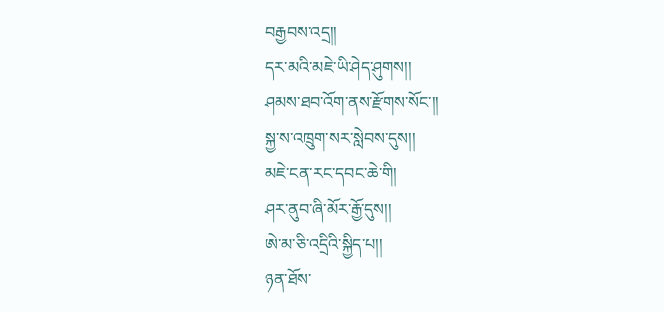བརྒྱབས་འདྲ།།
དར་མའི་མཇེ་ཡི་ཤེད་ཤུགས།།
ཤམས་ཐབ་འོག་ནས་རྫོགས་སོང་།།
སྐྱ་ས་འཁྲུག་སར་སླེབས་དུས།།
མཇེ་ངན་རང་དབང་ཆེ་གི།
ཤར་ནུབ་ཞི་མོར་རྒྱོ་དུས།།
ཨེ་མ་ཅི་འདྲིའི་སྐྱིད་པ།།
ཉན་ཐོས་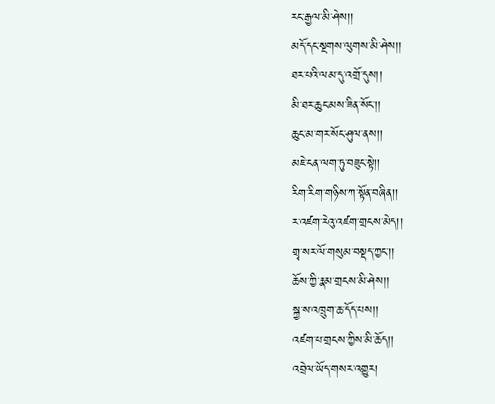རང་རྒྱལ་མི་ཤེས།།
མདོ་དང་སྔགས་ལུགས་མི་ཤེས།།
ཐར་པའི་ལམ་དུ་འགྲོ་དུས།།
མི་ཐར་ཆུང་མས་ཟིན་སོང་།།
ཆུང་མ་གར་སོང་ཤུལ་ནས།།
མཇེ་ངན་ལག་ཏུ་བཟུང་སྟེ།།
རིག་རིག་གཉིས་ཀ་སྟོན་བཞིན།།
ར་འཛག་རེའུ་འཛག་གྲངས་མེད།།
གྲྭ་སར་ལོ་གསུམ་བསྡད་ཀྱང་།།
ཆོས་ཀྱི་རྣམ་གྲངས་མི་ཤེས།།
སྐྱ་ས་འཁྲུག་ཆ་དོད་པས།།
འཛག་པ་གྲངས་ཀྱིས་མི་ཆོད།།
འབྲེལ་ཡོད་གསར་འགྱུར།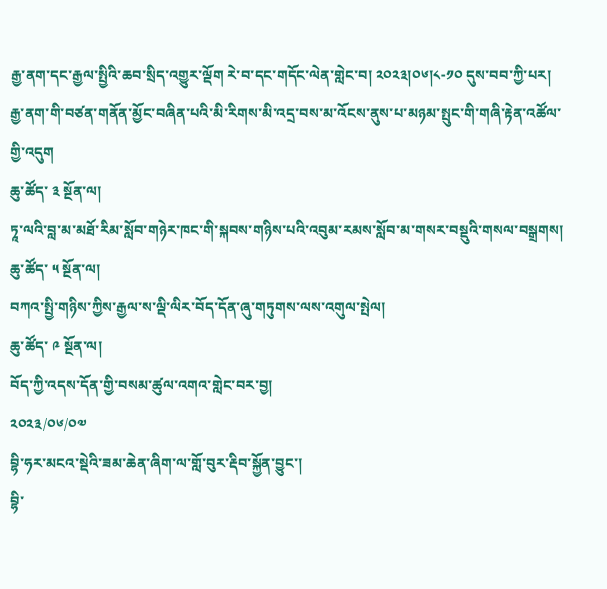རྒྱ་ནག་དང་རྒྱལ་སྤྱིའི་ཆབ་སྲིད་འགྱུར་ལྡོག རེ་བ་དང་གདོང་ལེན་གླེང་བ། ༢༠༢༣།༠༦།༨-༡༠ དུས་བབ་ཀྱི་པར།
རྒྱ་ནག་གི་བཙན་གནོན་མྱོང་བཞིན་པའི་མི་རིགས་མི་འདྲ་བས་མ་འོངས་ནུས་པ་མཉམ་སྤུང་གི་གཞི་རྟེན་འཚོལ་གྱི་འདུག
ཆུ་ཚོད་ ༣ སྔོན་ལ།
ཏཱ་ལའི་བླ་མ་མཐོ་རིམ་སློབ་གཉེར་ཁང་གི་སྐབས་གཉིས་པའི་འབུམ་རམས་སློབ་མ་གསར་བསྡུའི་གསལ་བསྒྲགས།
ཆུ་ཚོད་ ༥ སྔོན་ལ།
བཀའ་སྤྱི་གཉིས་ཀྱིས་རྒྱལ་ས་ལྡི་ལིར་བོད་དོན་ཞུ་གཏུགས་ལས་འགུལ་སྤེལ།
ཆུ་ཚོད་ ༩ སྔོན་ལ།
བོད་ཀྱི་འདས་དོན་གྱི་བསམ་ཚུལ་འགའ་གླེང་བར་བྱ།
༢༠༢༣/༠༦/༠༧
བྷི་ཧར་མངའ་སྡེའི་ཟམ་ཆེན་ཞིག་ལ་གློ་བུར་རྡིབ་སྐྱོན་བྱུང་།
བྷི་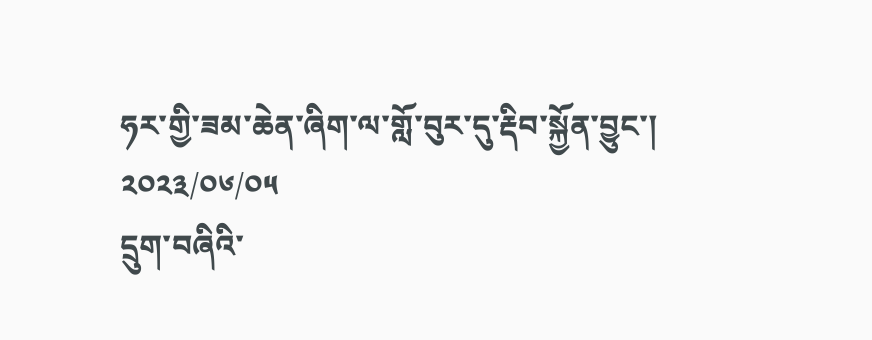ཧར་གྱི་ཟམ་ཆེན་ཞིག་ལ་གློ་བུར་དུ་རྡིབ་སྐྱོན་བྱུང་།
༢༠༢༣/༠༦/༠༥
དྲུག་བཞིའི་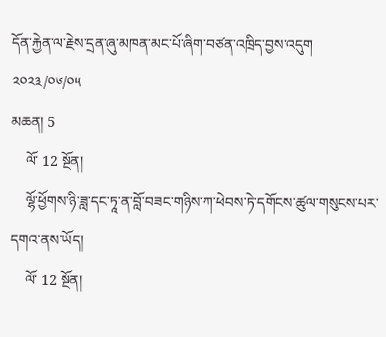དོན་རྐྱེན་ལ་རྗེས་དྲན་ཞུ་མཁན་མང་པོ་ཞིག་བཙན་འཁྲིད་བྱས་འདུག
༢༠༢༣/༠༦/༠༥
མཆན། 5
    ལོ་ 12 སྔོན།
    ལྷོ་ཕྱོགས་ཉི་ཟླ་དང་ཏཱ་ན་བློ་བཟང་གཉིས་ཀ་ཕེབས་ཏེ་དགོངས་ཚུལ་གསུངས་པར་དགའ་ནས་ཡོད།
    ལོ་ 12 སྔོན།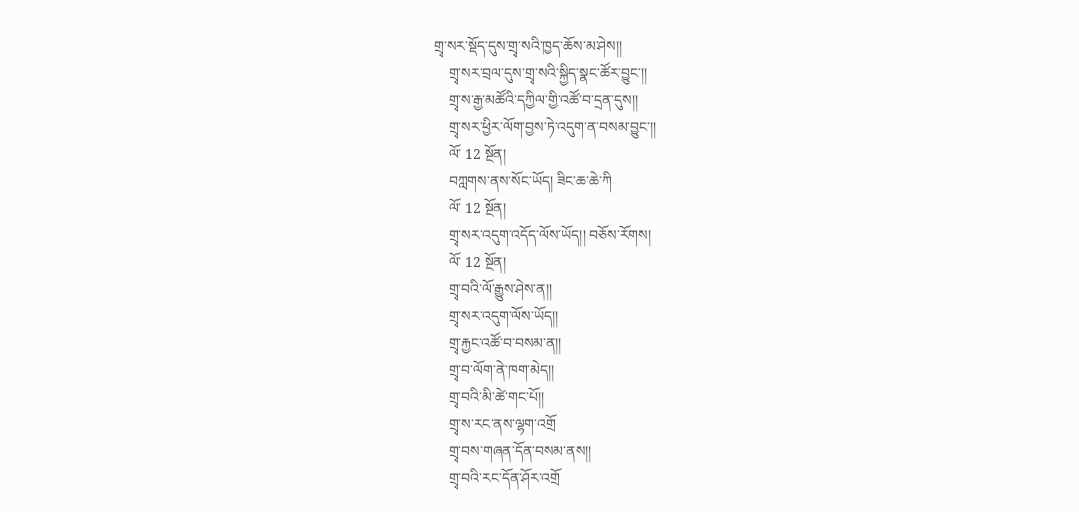གྲྭ་སར་སྡོད་དུས་གྲྭ་སའི་ཁྱད་ཆོས་མ་ཤེས།།
    གྲྭ་སར་བྲལ་དུས་གྲྭ་སའི་སྐྱིད་སྣང་ཚོར་བྱུང་།།
    གྲྭ་ས་རྒྱ་མཚོའི་དཀྱིལ་གྱི་འཚོ་བ་དྲན་དུས།།
    གྲྭ་སར་ཕྱིར་ལོག་བྱས་ཏེ་འདུག་ན་བསམ་བྱུང་།།
    ལོ་ 12 སྔོན།
    བཀླགས་ནས་སོང་ཡོད། ཟིང་ཆ་ཆེ་ཀི
    ལོ་ 12 སྔོན།
    གྲྭ་སར་འདུག་འདོད་ལོས་ཡོད།། བཅོས་རོགས།
    ལོ་ 12 སྔོན།
    གྲྭ་བའི་ལོ་རྒྱུས་ཤེས་ན།།
    གྲྭ་སར་འདུག་ལོས་ཡོད།།
    གྲྭ་རྐྱང་འཚོ་བ་བསམ་ན།།
    གྲྭ་བ་ལོག་ནེ་ཁག་མེད།།
    གྲྭ་བའི་མི་ཚེ་གང་པོ།།
    གྲྭ་ས་རང་ནས་ལྷག་འགྲོ
    གྲྭ་བས་གཞན་དོན་བསམ་ནས།།
    གྲྭ་བའི་རང་དོན་ཤོར་འགྲོ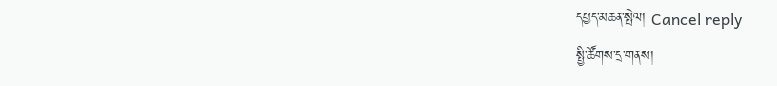དཔྱད་མཆན་སྤེལ། Cancel reply
སྤྱི་ཚོགས་དྲ་གནས།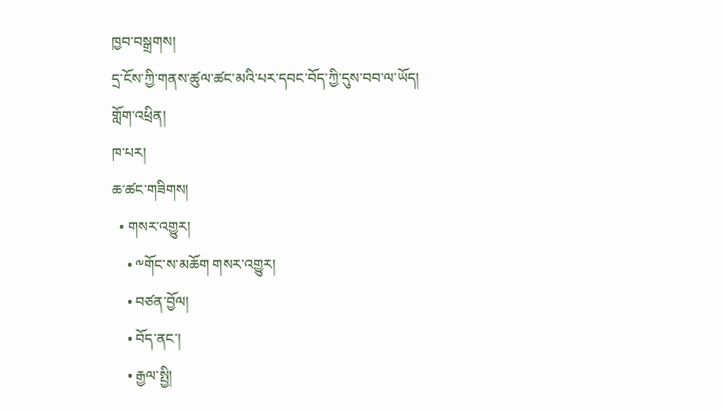ཁྱབ་བསྒྲགས།
དྲ་ངོས་ཀྱི་གནས་ཚུལ་ཚང་མའི་པར་དབང་བོད་ཀྱི་དུས་བབ་ལ་ཡོད།
གློག་འཕྲིན།
ཁ་པར།
ཆ་ཚང་གཟིགས།
  • གསར་འགྱུར།
    • ༸གོང་ས་མཆོག གསར་འགྱུར།
    • བཙན་བྱོལ།
    • བོད་ནང་།
    • རྒྱལ་སྤྱི།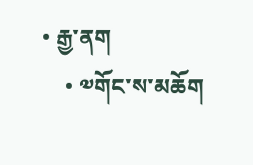• རྒྱ་ནག
    • ༧གོང་ས་མཆོག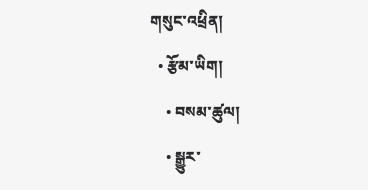གསུང་འཕྲིན།
  • རྩོམ་ཡིག།
    • བསམ་ཚུལ།
    • སྒྱུར་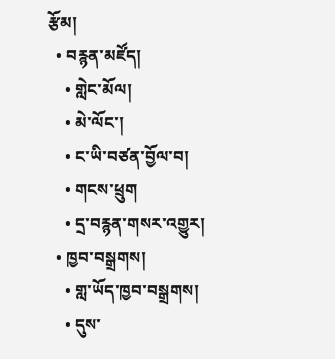རྩོམ།
  • བརྙན་མཛོད།
    • གླེང་མོལ།
    • མེ་ལོང་།
    • ང་ཡི་བཙན་བྱོལ་བ།
    • གངས་ཕྲུག
    • དྲ་བརྙན་གསར་འགྱུར།
  • ཁྱབ་བསྒྲགས།
    • གླ་ཡོད་ཁྱབ་བསྒྲགས།
    • དུས་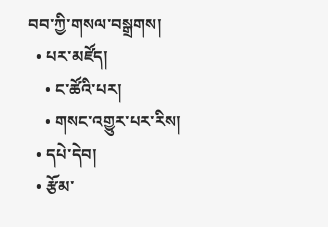བབ་ཀྱི་གསལ་བསྒྲགས།
  • པར་མཛོད།
    • ང་ཚོའི་པར།
    • གསང་འགྱུར་པར་རིས།
  • དཔེ་དེབ།
  • རྩོམ་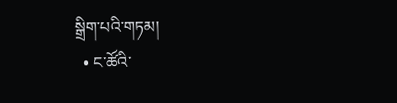སྒྲིག་པའི་གཏམ།
  • ང་ཚོའི་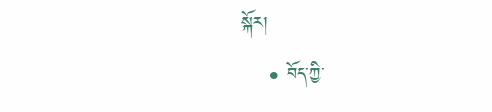སྐོར།
    • བོད་ཀྱི་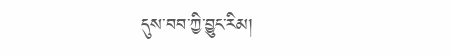དུས་བབ་ཀྱི་བྱུང་རིམ།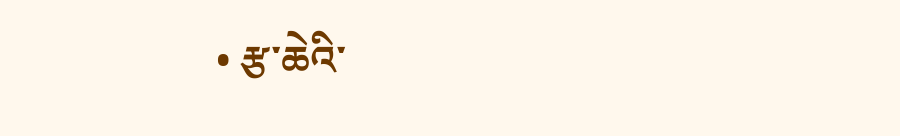• རྩ་ཆེའི་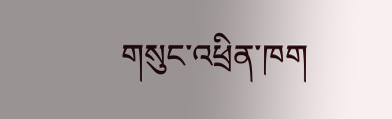གསུང་འཕྲིན་ཁག